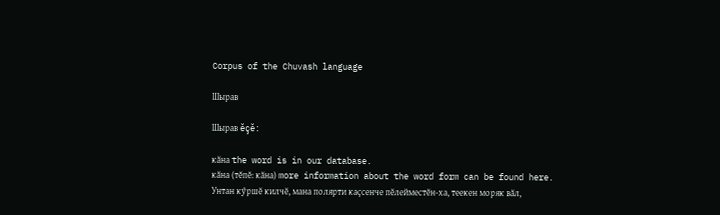Corpus of the Chuvash language

Шырав

Шырав ĕçĕ:

кӑна the word is in our database.
кӑна (тĕпĕ: кӑна) more information about the word form can be found here.
Унтан кӳршӗ килчӗ, мана полярти каҫсенче пӗлейместӗн-ха, теекен моряк вӑл,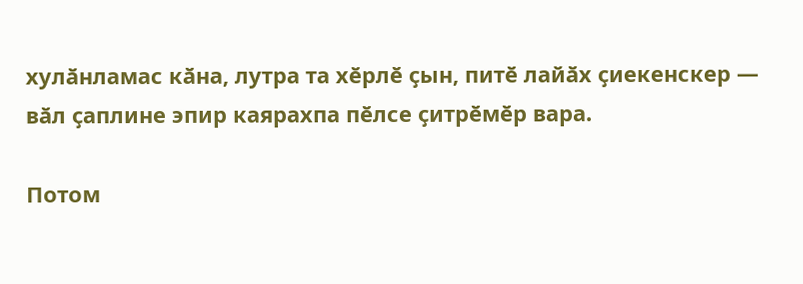хулӑнламас кӑна, лутра та хӗрлӗ ҫын, питӗ лайӑх ҫиекенскер — вӑл ҫаплине эпир каярахпа пӗлсе ҫитрӗмӗр вара.

Потом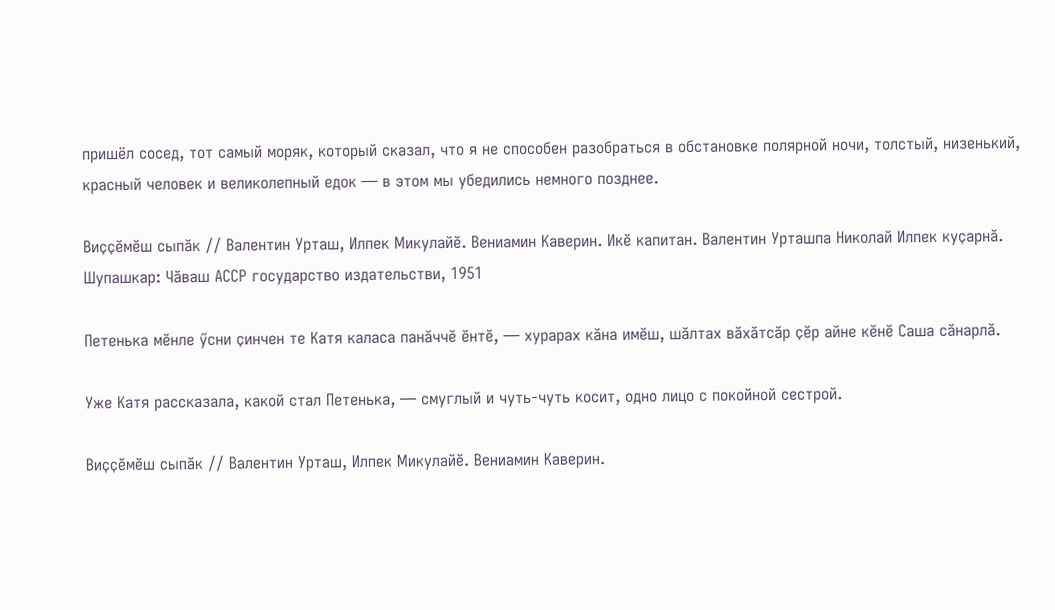пришёл сосед, тот самый моряк, который сказал, что я не способен разобраться в обстановке полярной ночи, толстый, низенький, красный человек и великолепный едок — в этом мы убедились немного позднее.

Виҫҫӗмӗш сыпӑк // Валентин Урташ, Илпек Микулайӗ. Вениамин Каверин. Икӗ капитан. Валентин Урташпа Николай Илпек куҫарнӑ. Шупашкар: Чӑваш АССР государство издательстви, 1951

Петенька мӗнле ӳсни ҫинчен те Катя каласа панӑччӗ ӗнтӗ, — хурарах кӑна имӗш, шӑлтах вӑхӑтсӑр ҫӗр айне кӗнӗ Саша сӑнарлӑ.

Уже Катя рассказала, какой стал Петенька, — смуглый и чуть-чуть косит, одно лицо с покойной сестрой.

Виҫҫӗмӗш сыпӑк // Валентин Урташ, Илпек Микулайӗ. Вениамин Каверин.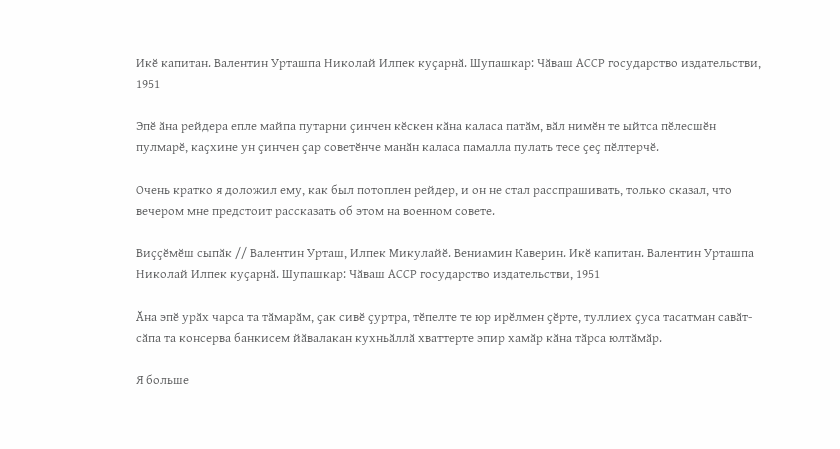Икӗ капитан. Валентин Урташпа Николай Илпек куҫарнӑ. Шупашкар: Чӑваш АССР государство издательстви, 1951

Эпӗ ӑна рейдера епле майпа путарни ҫинчен кӗскен кӑна каласа патӑм, вӑл нимӗн те ыйтса пӗлесшӗн пулмарӗ, каҫхине ун ҫинчен ҫар советӗнче манӑн каласа памалла пулать тесе ҫеҫ пӗлтерчӗ.

Очень кратко я доложил ему, как был потоплен рейдер, и он не стал расспрашивать, только сказал, что вечером мне предстоит рассказать об этом на военном совете.

Виҫҫӗмӗш сыпӑк // Валентин Урташ, Илпек Микулайӗ. Вениамин Каверин. Икӗ капитан. Валентин Урташпа Николай Илпек куҫарнӑ. Шупашкар: Чӑваш АССР государство издательстви, 1951

Ӑна эпӗ урӑх чарса та тӑмарӑм, ҫак сивӗ ҫуртра, тӗпелте те юр ирӗлмен ҫӗрте, туллиех ҫуса тасатман савӑт-сӑпа та консерва банкисем йӑвалакан кухньӑллӑ хваттерте эпир хамӑр кӑна тӑрса юлтӑмӑр.

Я больше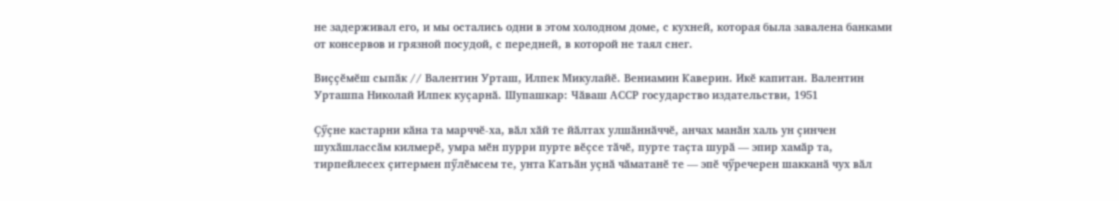не задерживал его, и мы остались одни в этом холодном доме, с кухней, которая была завалена банками от консервов и грязной посудой, с передней, в которой не таял снег.

Виҫҫӗмӗш сыпӑк // Валентин Урташ, Илпек Микулайӗ. Вениамин Каверин. Икӗ капитан. Валентин Урташпа Николай Илпек куҫарнӑ. Шупашкар: Чӑваш АССР государство издательстви, 1951

Ҫӳҫне кастарни кӑна та марччӗ-ха, вӑл хӑй те йӑлтах улшӑннӑччӗ, анчах манӑн халь ун ҫинчен шухӑшлассӑм килмерӗ, умра мӗн пурри пурте вӗҫсе тӑчӗ, пурте таҫта шурӑ — эпир хамӑр та, тирпейлесех ҫитермен пӳлӗмсем те, унта Катьӑн уҫнӑ чӑматанӗ те — эпӗ чӳречерен шакканӑ чух вӑл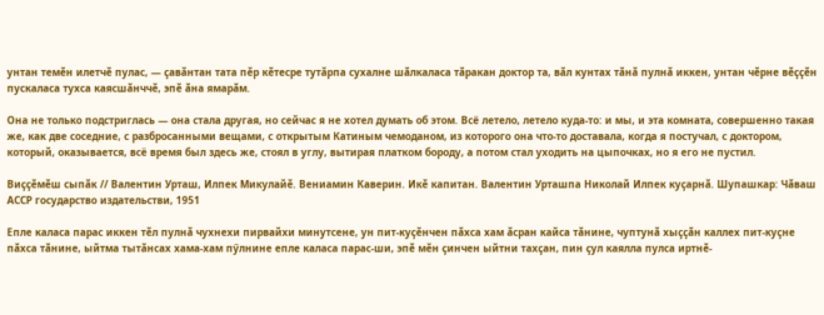унтан темӗн илетчӗ пулас, — ҫавӑнтан тата пӗр кӗтесре тутӑрпа сухалне шӑлкаласа тӑракан доктор та, вӑл кунтах тӑнӑ пулнӑ иккен, унтан чӗрне вӗҫҫӗн пускаласа тухса каясшӑнччӗ, эпӗ ӑна ямарӑм.

Она не только подстриглась — она стала другая, но сейчас я не хотел думать об этом. Всё летело, летело куда-то: и мы, и эта комната, совершенно такая же, как две соседние, с разбросанными вещами, с открытым Катиным чемоданом, из которого она что-то доставала, когда я постучал, с доктором, который, оказывается, всё время был здесь же, стоял в углу, вытирая платком бороду, а потом стал уходить на цыпочках, но я его не пустил.

Виҫҫӗмӗш сыпӑк // Валентин Урташ, Илпек Микулайӗ. Вениамин Каверин. Икӗ капитан. Валентин Урташпа Николай Илпек куҫарнӑ. Шупашкар: Чӑваш АССР государство издательстви, 1951

Епле каласа парас иккен тӗл пулнӑ чухнехи пирвайхи минутсене, ун пит-куҫӗнчен пӑхса хам ӑсран кайса тӑнине, чуптунӑ хыҫҫӑн каллех пит-куҫне пӑхса тӑнине, ыйтма тытӑнсах хама-хам пӳлнине епле каласа парас-ши, эпӗ мӗн ҫинчен ыйтни тахҫан, пин ҫул каялла пулса иртнӗ-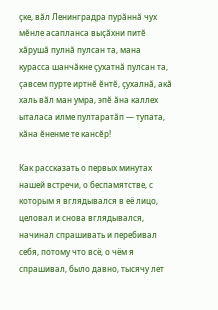ҫке, вӑл Ленинградра пурӑннӑ чух мӗнле асапланса выҫӑхни питӗ хӑрушӑ пулнӑ пулсан та, мана курасса шанчӑкне ҫухатнӑ пулсан та, ҫавсем пурте иртнӗ ӗнтӗ, ҫухалнӑ, акӑ халь вӑл ман умра, эпӗ ӑна каллех ыталаса илме пултаратӑп — тупата, кӑна ӗненме те кансӗр!

Как рассказать о первых минутах нашей встречи, о беспамятстве, с которым я вглядывался в её лицо, целовал и снова вглядывался, начинал спрашивать и перебивал себя, потому что всё, о чём я спрашивал, было давно, тысячу лет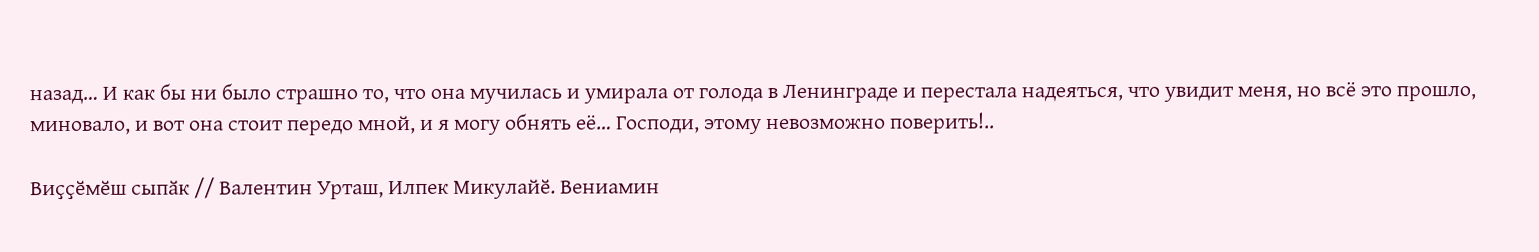назад… И как бы ни было страшно то, что она мучилась и умирала от голода в Ленинграде и перестала надеяться, что увидит меня, но всё это прошло, миновало, и вот она стоит передо мной, и я могу обнять её… Господи, этому невозможно поверить!..

Виҫҫӗмӗш сыпӑк // Валентин Урташ, Илпек Микулайӗ. Вениамин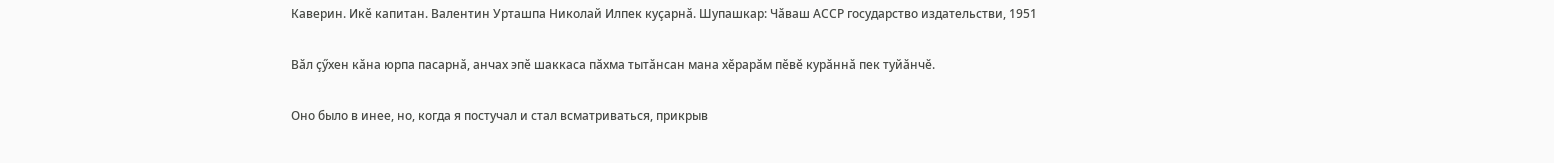Каверин. Икӗ капитан. Валентин Урташпа Николай Илпек куҫарнӑ. Шупашкар: Чӑваш АССР государство издательстви, 1951

Вӑл ҫӳхен кӑна юрпа пасарнӑ, анчах эпӗ шаккаса пӑхма тытӑнсан мана хӗрарӑм пӗвӗ курӑннӑ пек туйӑнчӗ.

Оно было в инее, но, когда я постучал и стал всматриваться, прикрыв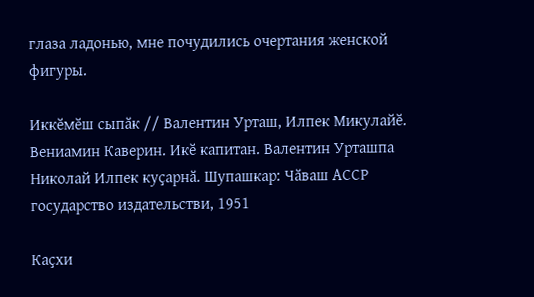глаза ладонью, мне почудились очертания женской фигуры.

Иккӗмӗш сыпӑк // Валентин Урташ, Илпек Микулайӗ. Вениамин Каверин. Икӗ капитан. Валентин Урташпа Николай Илпек куҫарнӑ. Шупашкар: Чӑваш АССР государство издательстви, 1951

Каҫхи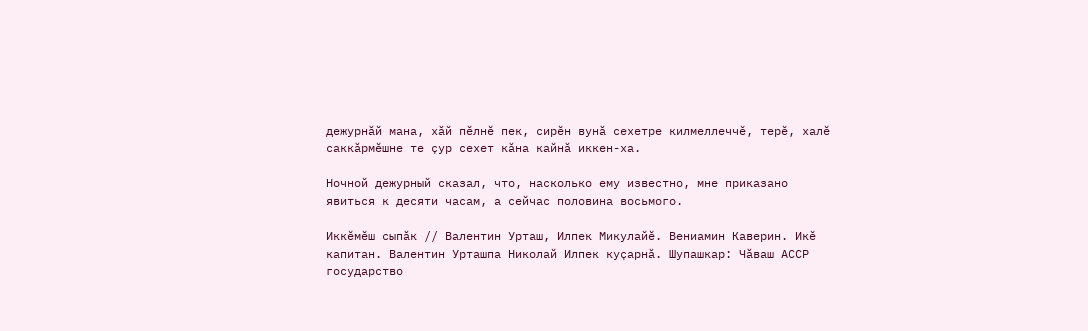дежурнӑй мана, хӑй пӗлнӗ пек, сирӗн вунӑ сехетре килмеллеччӗ, терӗ, халӗ саккӑрмӗшне те ҫур сехет кӑна кайнӑ иккен-ха.

Ночной дежурный сказал, что, насколько ему известно, мне приказано явиться к десяти часам, а сейчас половина восьмого.

Иккӗмӗш сыпӑк // Валентин Урташ, Илпек Микулайӗ. Вениамин Каверин. Икӗ капитан. Валентин Урташпа Николай Илпек куҫарнӑ. Шупашкар: Чӑваш АССР государство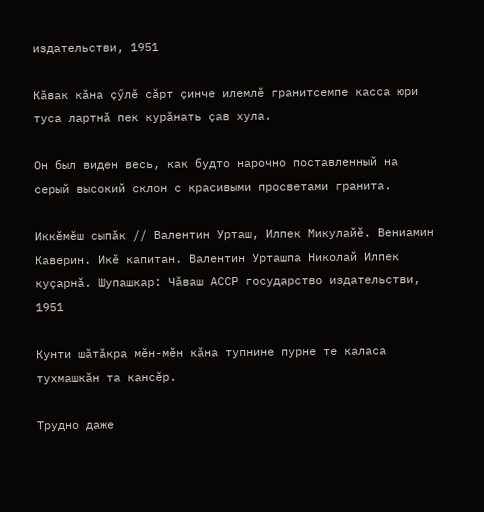издательстви, 1951

Кӑвак кӑна ҫӳлӗ сӑрт ҫинче илемлӗ гранитсемпе касса юри туса лартнӑ пек курӑнать ҫав хула.

Он был виден весь, как будто нарочно поставленный на серый высокий склон с красивыми просветами гранита.

Иккӗмӗш сыпӑк // Валентин Урташ, Илпек Микулайӗ. Вениамин Каверин. Икӗ капитан. Валентин Урташпа Николай Илпек куҫарнӑ. Шупашкар: Чӑваш АССР государство издательстви, 1951

Кунти шӑтӑкра мӗн-мӗн кӑна тупнине пурне те каласа тухмашкӑн та кансӗр.

Трудно даже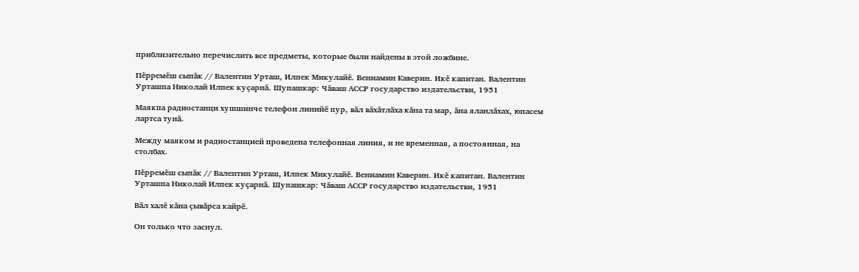приблизительно перечислить все предметы, которые были найдены в этой ложбине.

Пӗрремӗш сыпӑк // Валентин Урташ, Илпек Микулайӗ. Вениамин Каверин. Икӗ капитан. Валентин Урташпа Николай Илпек куҫарнӑ. Шупашкар: Чӑваш АССР государство издательстви, 1951

Маякпа радиостанци хушшинче телефон линийӗ пур, вӑл вӑхӑтлӑха кӑна та мар, ӑна яланлӑхах, юпасем лартса тунӑ.

Между маяком и радиостанцией проведена телефонная линия, и не временная, а постоянная, на столбах.

Пӗрремӗш сыпӑк // Валентин Урташ, Илпек Микулайӗ. Вениамин Каверин. Икӗ капитан. Валентин Урташпа Николай Илпек куҫарнӑ. Шупашкар: Чӑваш АССР государство издательстви, 1951

Вӑл халӗ кӑна ҫывӑрса кайрӗ.

Он только что заснул.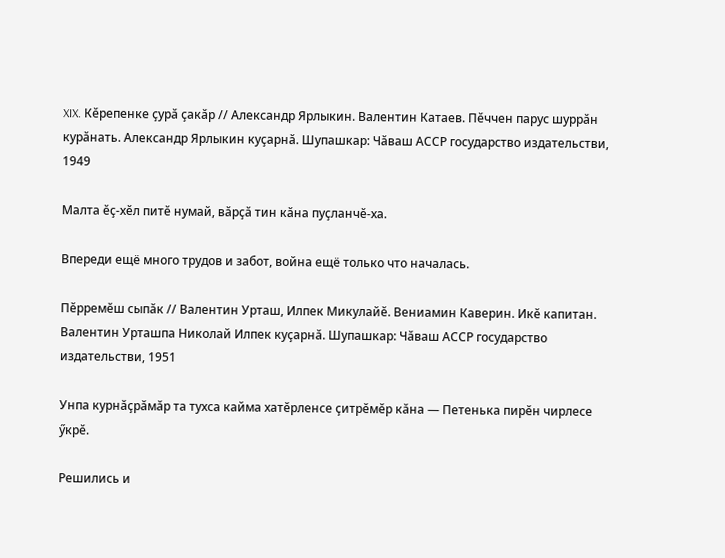XIX. Кӗрепенке ҫурӑ ҫакӑр // Александр Ярлыкин. Валентин Катаев. Пӗччен парус шуррӑн курӑнать. Александр Ярлыкин куҫарнӑ. Шупашкар: Чӑваш АССР государство издательстви, 1949

Малта ӗҫ-хӗл питӗ нумай, вӑрҫӑ тин кӑна пуҫланчӗ-ха.

Впереди ещё много трудов и забот, война ещё только что началась.

Пӗрремӗш сыпӑк // Валентин Урташ, Илпек Микулайӗ. Вениамин Каверин. Икӗ капитан. Валентин Урташпа Николай Илпек куҫарнӑ. Шупашкар: Чӑваш АССР государство издательстви, 1951

Унпа курнӑҫрӑмӑр та тухса кайма хатӗрленсе ҫитрӗмӗр кӑна — Петенька пирӗн чирлесе ӳкрӗ.

Решились и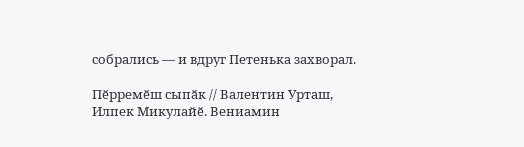собрались — и вдруг Петенька захворал.

Пӗрремӗш сыпӑк // Валентин Урташ, Илпек Микулайӗ. Вениамин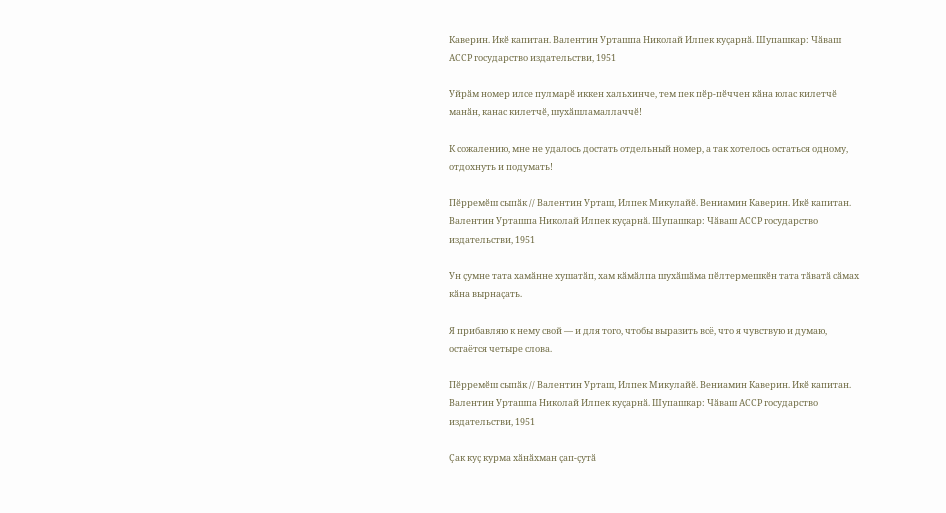Каверин. Икӗ капитан. Валентин Урташпа Николай Илпек куҫарнӑ. Шупашкар: Чӑваш АССР государство издательстви, 1951

Уйрӑм номер илсе пулмарӗ иккен хальхинче, тем пек пӗр-пӗччен кӑна юлас килетчӗ манӑн, канас килетчӗ, шухӑшламаллаччӗ!

К сожалению, мне не удалось достать отдельный номер, а так хотелось остаться одному, отдохнуть и подумать!

Пӗрремӗш сыпӑк // Валентин Урташ, Илпек Микулайӗ. Вениамин Каверин. Икӗ капитан. Валентин Урташпа Николай Илпек куҫарнӑ. Шупашкар: Чӑваш АССР государство издательстви, 1951

Ун ҫумне тата хамӑнне хушатӑп, хам кӑмӑлпа шухӑшӑма пӗлтермешкӗн тата тӑватӑ сӑмах кӑна вырнаҫать.

Я прибавляю к нему свой — и для того, чтобы выразить всё, что я чувствую и думаю, остаётся четыре слова.

Пӗрремӗш сыпӑк // Валентин Урташ, Илпек Микулайӗ. Вениамин Каверин. Икӗ капитан. Валентин Урташпа Николай Илпек куҫарнӑ. Шупашкар: Чӑваш АССР государство издательстви, 1951

Ҫак куҫ курма хӑнӑхман ҫап-ҫутӑ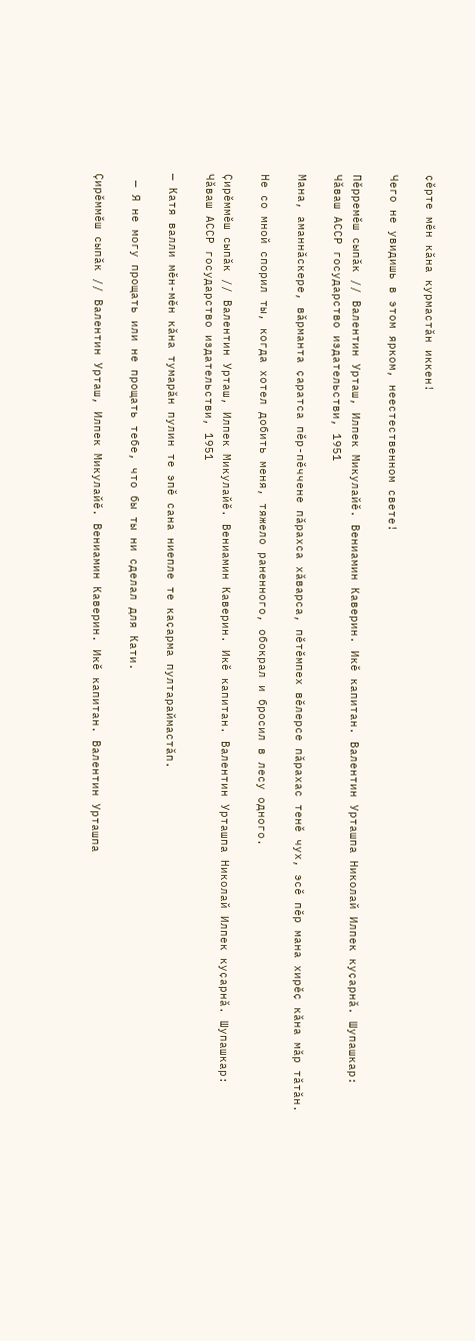ҫӗрте мӗн кӑна курмастӑн иккен!

Чего не увидишь в этом ярком, неестественном свете!

Пӗрремӗш сыпӑк // Валентин Урташ, Илпек Микулайӗ. Вениамин Каверин. Икӗ капитан. Валентин Урташпа Николай Илпек куҫарнӑ. Шупашкар: Чӑваш АССР государство издательстви, 1951

Мана, аманнӑскере, вӑрманта ҫаратса пӗр-пӗччене пӑрахса хӑварса, пӗтӗмпех вӗлерсе пӑрахас тенӗ чух, эсӗ пӗр мана хирӗҫ кӑна мӑр тӑтӑн.

Не со мной спорил ты, когда хотел добить меня, тяжело раненного, обокрал и бросил в лесу одного.

Ҫирӗммӗш сыпӑк // Валентин Урташ, Илпек Микулайӗ. Вениамин Каверин. Икӗ капитан. Валентин Урташпа Николай Илпек куҫарнӑ. Шупашкар: Чӑваш АССР государство издательстви, 1951

— Катя валли мӗн-мӗн кӑна тумарӑн пулин те эпӗ сана ниепле те каҫарма пултараймастӑп.

 — Я не могу прощать или не прощать тебе, что бы ты ни сделал для Кати.

Ҫирӗммӗш сыпӑк // Валентин Урташ, Илпек Микулайӗ. Вениамин Каверин. Икӗ капитан. Валентин Урташпа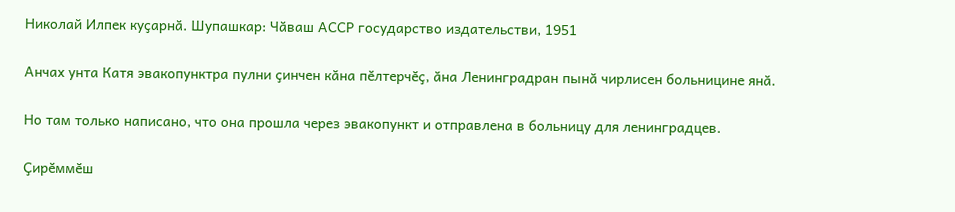Николай Илпек куҫарнӑ. Шупашкар: Чӑваш АССР государство издательстви, 1951

Анчах унта Катя эвакопунктра пулни ҫинчен кӑна пӗлтерчӗҫ, ӑна Ленинградран пынӑ чирлисен больницине янӑ.

Но там только написано, что она прошла через эвакопункт и отправлена в больницу для ленинградцев.

Ҫирӗммӗш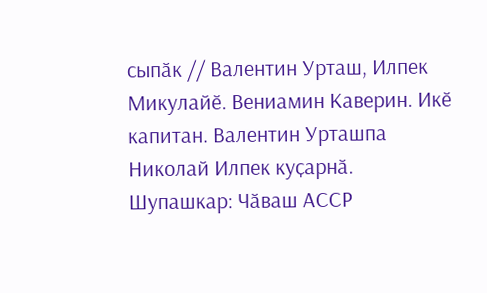сыпӑк // Валентин Урташ, Илпек Микулайӗ. Вениамин Каверин. Икӗ капитан. Валентин Урташпа Николай Илпек куҫарнӑ. Шупашкар: Чӑваш АССР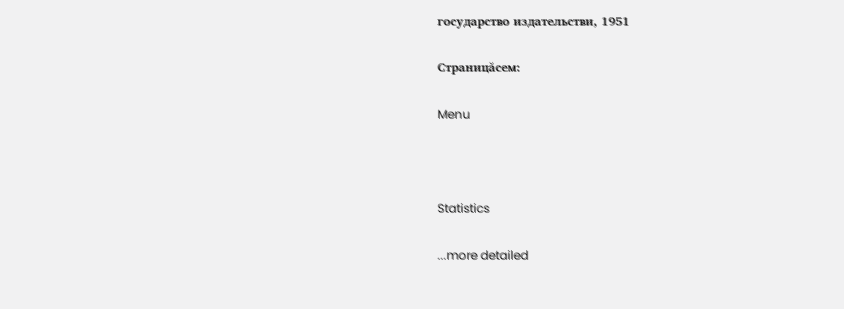государство издательстви, 1951

Страницăсем:

Menu



Statistics

...more detailed